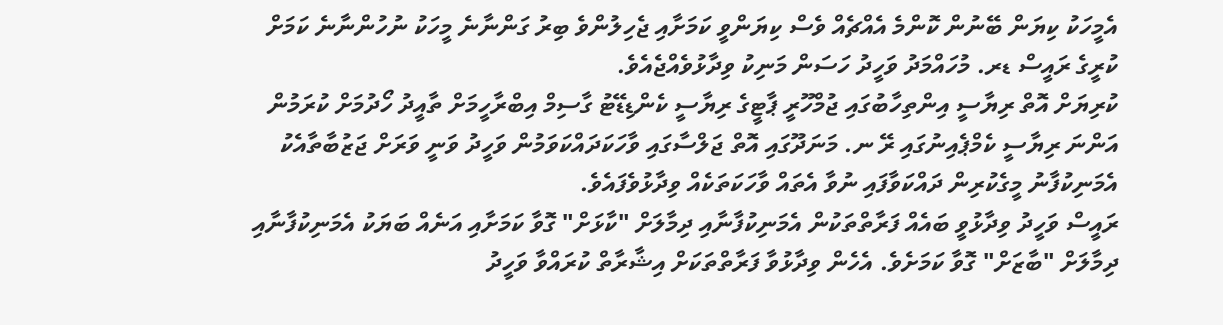އެމީހަކު ކިޔަން ބޭނުން ކޮންމެ އެއްޗެއް ވެސް ކިޔަންވީ ކަމަށާއި ޖެހިލުންވެ ބިރު ގަންނާނެ މީހަކު ނުހުންނާނެ ކަމަށް ކުރީގެ ރައީސް ޑރ. މުހައްމަދު ވަހީދު ހަސަން މަނިކު ވިދާޅުވެއްޖެއެވެ.
ކުރިޔަށް އޮތް ރިޔާސީ އިންތިހާބުގައި ޖުމްހޫރީ ޕާޓީގެ ރިޔާސީ ކެންޑިޑޭޓު ގާސިމް އިބްރާހީމަށް ތާއީދު ހޯދުމަށް ކުރަމުން އަންނަ ރިޔާސީ ކެމްޕެއިނުގައި ރޭ ނ. މަނަދޫގައި އޮތް ޖަލްސާގައި ވާހަކަދައްކަވަމުން ވަހީދު ވަނީ ވަރަށް ޖަޒުބާތާއެކު އެމަނިކުފާނު މީގެކުރިން ދައްކަވާފައި ނުވާ އެތައް ވާހަކަތަކެއް ވިދާޅުވެފައެވެ.
ރައީސް ވަހީދު ވިދާޅުވީ ބައެއް ފަރާތްތަކުން އެމަނިކުފާނާއި ދިމާލަށް "ކާޅަށް" ގޮވާ ކަމަށާއި އަނެއް ބަޔަކު އެމަނިކުފާނާއި ދިމާލަށް "ބާޒަށް" ގޮވާ ކަމަށެވެ. އެހެން ވިދާޅުވާ ފަރާތްތަކަށް އިޝާރާތް ކުރައްވާ ވަހީދު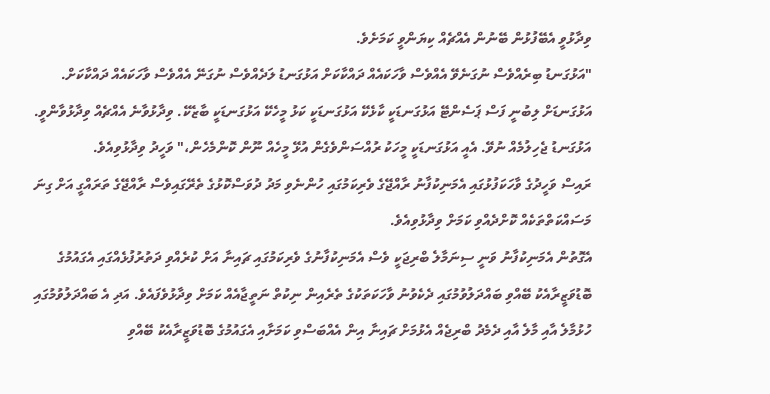ވިދާޅުވީ އެބޭފުޅުން ބޭނުން އެއްޗެއް ކިޔަންވީ ކަމަށެވެ.
"އަޅުގަނޑު ބިރެއްވެސް ނުގަނެވޭ އެއްވެސް ވާހަކައެއް ދައްކާކަށް އަޅުގަނޑު ލަދެއްވެސް ނުގަނޭ އެއްވެސް ވާހަކައެއް ދައްކާކަށް. އަޅުގަނޑަށް ލިބުނީ ފަސް ޕަސެންޓޭ އަޅުގަނޑަކީ ކާޅެކޭ އަޅުގަނޑަކީ ކަޅު މީހެކޭ އަޅުގަނޑަކީ ބާޒެކޭ. ވިދާޅުވާނެ އެއްޗެއް ވިދާޅުވާންވީ. އަޅުގަނޑު ޖެހިލުމެއް ނުވޭ. އެއީ އަޅުގަނޑަކީ މީހަކު ރުއްސަންވެގެން އުޅޭ މީހެއް ނޫން ކޮންމެހެން،" ވަހީދު ވިދާޅުވިއެވެ.
ރައިސް ވަހީދުގެ ވާހަކަފުޅުގައި އެމަނިކުފާނު ރާއްޖޭގެ ވެރިކަމުގައި ހުންނެވި މަދު ދުވަސްކޮޅުގެ ތެރޭގައިވެސް ރާއްޖޭގެ ތަރައްގީ އަށް ގިނަ މަސައްކަތްތަކެއް ކޮށްދެއްވި ކަމަށް ވިދާޅުވިއެވެ.
އެގޮތުން އެމަނިކުފާނު ވަނީ ސިނަމާލެ ބްރިޖަކީ ވެސް އެމަނިކުފާނުގެ ވެރިކަމުގައި ޗައިނާ އަށް ކުރެއްވި ދަތުރުފުޅެއްގައި އެގައުމުގެ ބޮޑުވަޒީރާއެކު ބޭއްވި ބައްދަލުވުމުގައި ދެކެވުނު ވާހަކަތަކުގެ ތެރެއިން ނިކުތް ނަތީޖާއެއް ކަމަށް ވިދާޅުވެފައެވެ. އަދި އެ ބައްދަލުވުމުގައި ހުޅުމާލެ އާއި މާލެ އާއި ދެމެދު ބްރިޖެއް އެޅުމަށް ޗައިނާ އިން އެއްބަސްވި ކަމަށާއި އެގައުމުގެ ބޮޑުވަޒީރާއެކު ބޭއްވި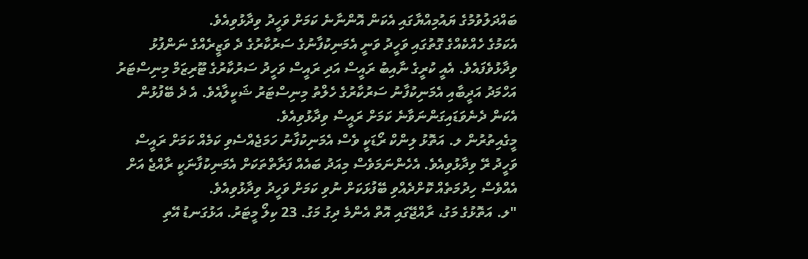ބައްދަލުވުމުގެ ޔައުމިއްޔާގައި އެކަން އޮންނާނެ ކަމަށް ވަހީދު ވިދާޅުވިއެވެ.
އެކަމުގެ ހެއްކެއްގެ ގޮތުގައި ވަހީދު ވަނީ އެމަނިކުފާނުގެ ސަރުކާރުގެ ދެ ވަޒީރެއްގެ ނަންފުޅު ވިދާޅުވެފައެވެ. އެއީ ކުރީގެ ނާއިބު ރައީސް އަދި ރައީސް ވަހީދު ސަރުކާރުގެ ޓޫރިޒަމް މިނިސްޓަރު އަހްމަދު އަދީބާއި އެމަނިކުފާނު ސަރުކާރުގެ ހެލްތު މިނިސްޓަރު ޝަކީލާއެވެ. އެ ދެ ބޭފުޅުން އެކަން ދެނެވަޑައިގަންނަވާނެ ކަމަށް ރައީސް ވިދާޅުވިއެވެ.
މީގެއިތުރުން ލ. އަތޮޅު ލިންކް ރޯޑަކީ ވެސް އެމަނިކުފާނު ހަމަޖެއްސެވި ކަމެއް ކަމަށް ރައީސް ވަހީދު ރޭ ވިދާޅުވިއެވެ. އެހެންނަމަވެސް މިއަދު ބައެއް ފަރާތްތަކަށް އެމަނިކުފާނަކީ ރާއްޖެ އަށް އެއްވެސް ހިދުމަތެއް ކޮށްދެއްވި ބޭފުޅަކަށް ނުވި ކަމަށް ވަހީދު ވިދާޅުވިއެވެ.
"ލ. އަތޮޅުގެ މަގު، ރާއްޖޭގައި އޮތް އެންމެ ދިގު މަގު. 23 ކިލޯ މީޓަރު. އަޅުގަނޑު އޭތި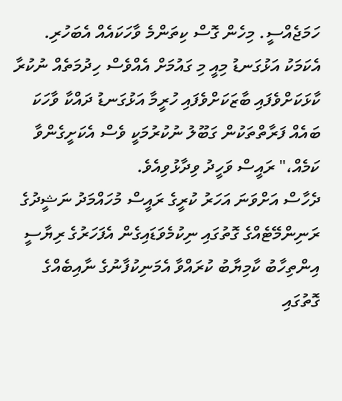ހަމަޖެއްސީ. މިހެން ގޮސް ކިތަންމެ ވާހަކައެއް އެބަހުރި. އެކަމަކު އަޅުގަނޑު މިއީ މި ގައުމަށް އެއްވެސް ހިދުމަތެއް ނުކުރާ ކާޅަކަށްވެފައި ބާޒަކަށްވެފައި ހުރީމާ އަޅުގަނޑު ދައްކާ ވާހަކަ ބައެއް ފަރާތްތަކުން ގަބޫލު ނުކުރުމަކީ ވެސް އެކަށީގެންވާ ކަމެއް،" ރައީސް ވަހީދު ވިދާޅުވިއެވެ.
ދެހާސް އަށްވަނަ އަހަރު ކުރީގެ ރައީސް މުހައްމަދު ނަޝީދުގެ ރަނިންމޭޓެއްގެ ގޮތުގައި ނިކުމެވަޑައިގެން އެފަހަރުގެ ރިޔާސީ އިންތިހާބު ކާމިޔާބު ކުރައްވާ އެމަނިކުފާނުގެ ނާއިބެއްގެ ގޮތުގައި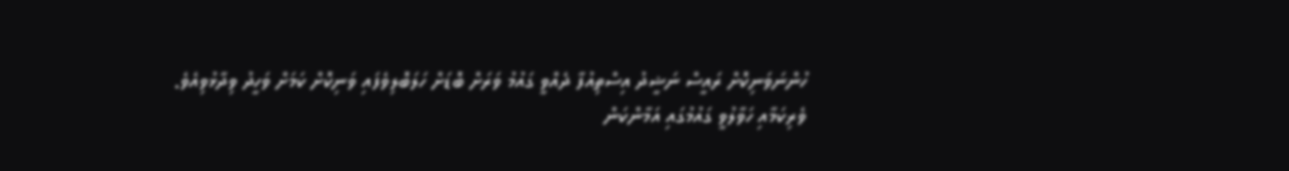ހުންނަވަނިކޮށް ރައީސް ނަޝީދު އިސްތިއުފާ ދެއްވީ ގައުމު ވަރަށް ބޮޑަށް ހަލަބޮލިވެފައި ވަނިކޮށް ކަމަށް ވަހީދު ވިދާޅުވިއެވެ.
ވެރިކަމާއި ހަވާލުވީ ގައުމުގައި އަމާންކަން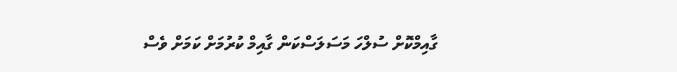ގާއިމްކޮށް ސުލްހަ މަސަލަސްކަން ގާއިމް ކުރުމަށް ކަމަށް ވެސް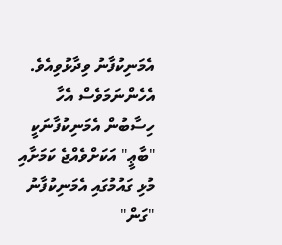އެމަނިކުފާނު ވިދާޅުވިއެވެ. އެހެންނަމަވެސް އެހާ ހިސާބުން އެމަނިކުފާނަކީ "ބާޢީ" އަކަށްވެއްޖެ ކަމަށާއި މުޅި ގައުމުގައި އެމަނިކުފާނު "ގަން"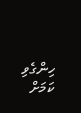ހިންގެވި ކަމަށް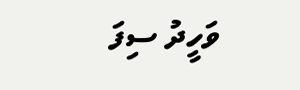ވަހީދު ސިފަ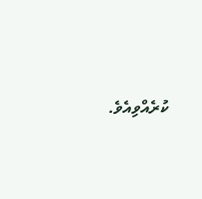ކުރެއްވިއެވެ.